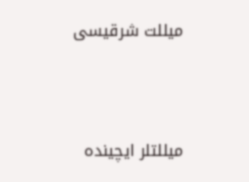میللت شرقیسی



میللتلر ایچینده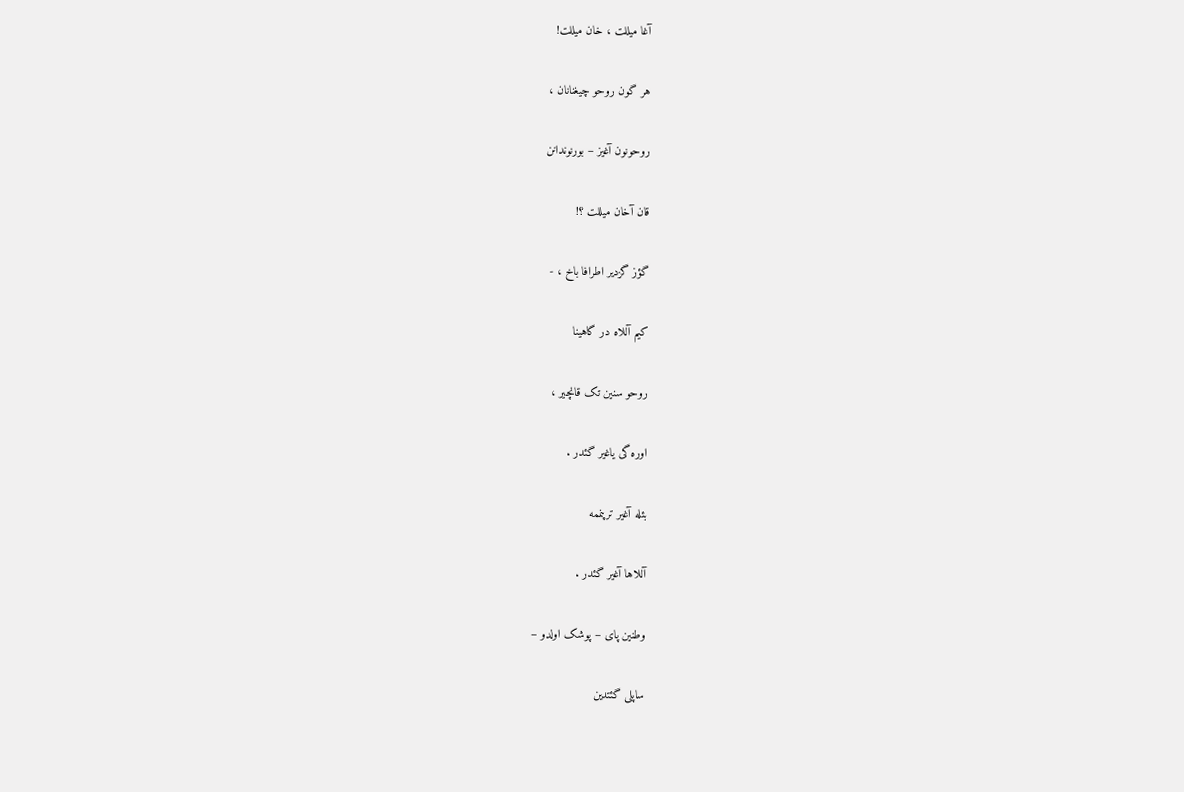آغا میللت ، خان میللت!

هر گون روحو چیغنانان ،

روحونون آغیز – بورنوندانن

قان آخان میللت ؟!

گؤز گزدیر اطرافا باخ ، -

کیم آللاه در گاهینا

روحو سنین تک قانچیر ،

اوره گی یاغیر گئدر .

بئله آغیر ترپنممه

آللاها آغیر گئدر .

وطنین پای – پوشک اولدو –

ساپلی گئتدین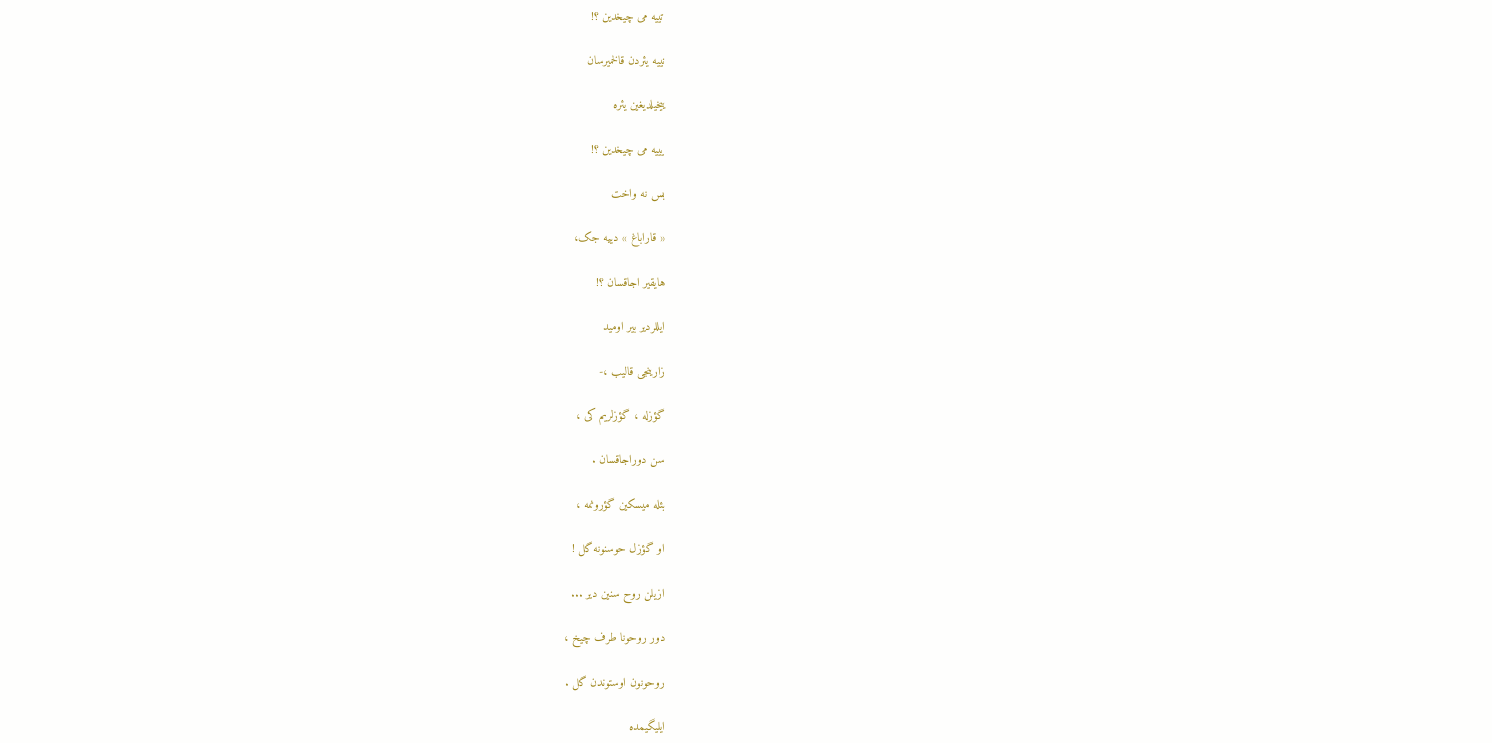تییه می چیخدین ؟!

نییه یئردن قالخمیرسان

ییخیلدیغین یئره

یییه می چیخدین ؟!

بس نه واخت

« قاراباغ » دییه جک،

هایقیر اجاقسان ؟!

ایللردیر بیر اومید

زارینجی قالیب ،-

گؤزله ، گؤزلریم کی ،

سن دوراجاقسان .

بئله میسکین گؤرونمه ،

او گؤزل حوسنونه گل !

ازیلن روح سنین دیر ...

دور روحونا طرف چیخ ،

روحونون اوستوندن گل .

ایلیگیمده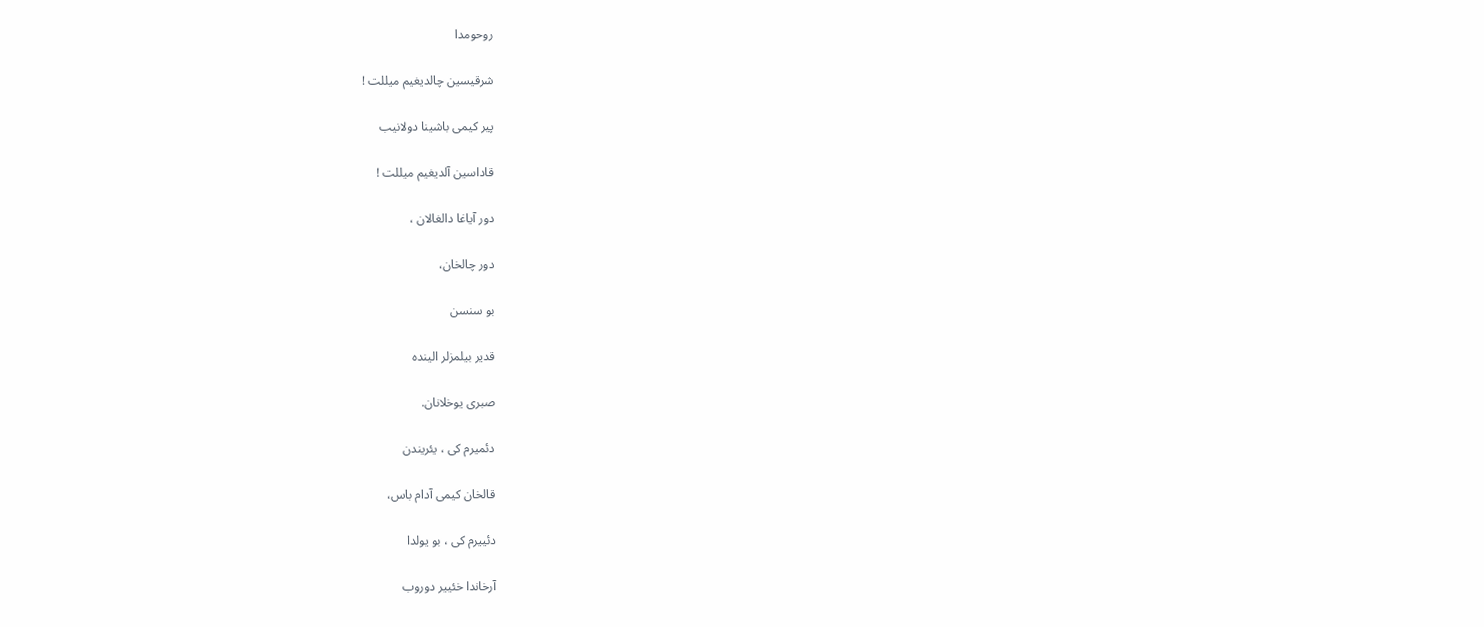روحومدا

شرقیسین چالدیغیم میللت !

پیر کیمی باشینا دولانیب

قاداسین آلدیغیم میللت !

دور آیاغا دالغالان ،

دور چالخان،

بو سنسن

قدیر بیلمزلر الینده

صبری یوخلانان.

دئمیرم کی ، یئریندن

قالخان کیمی آدام باس،

دئییرم کی ، بو یولدا

آرخاندا خئییر دوروب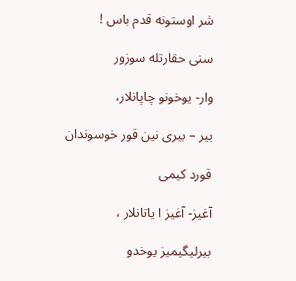شر اوستونه قدم باس !

سنی حقارتله سوزور

وار- یوخونو چاپانلار،

بیر – بیری نین قور خوسوندان

قورد کیمی

آغیز- آغیز ا یاتانلار ،

بیرلیگیمیز یوخدو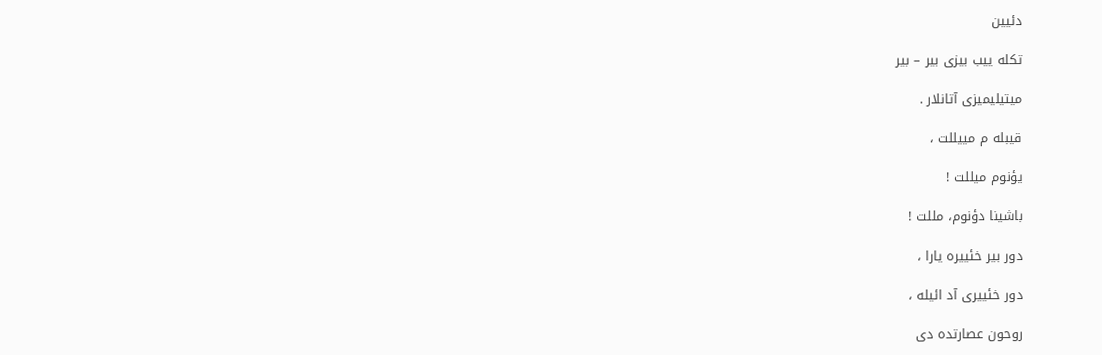دئیین

تکله ییب بیزی بیر – بیر

میتیلیمیزی آتانلار .

قیبله م مییللت ،

یؤنوم میللت !

باشینا دؤنوم، مللت !

دور بیر خئییره یارا ،

دور خئییری آد ائیله ،

روحون عصارتده دی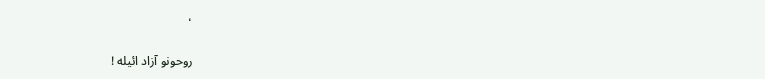،

روحونو آزاد ائیله !